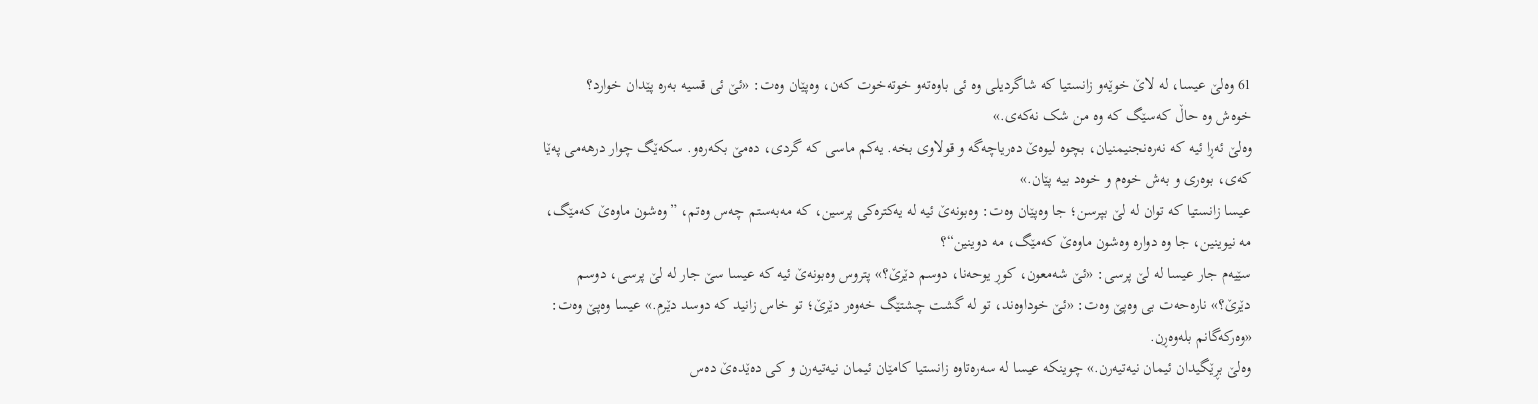61 وەلێ عیسا، له لاێ خوێەو زانستیا که شاگردیلی وه ئی باوەتەو خوتەخوت کەن، وەپێان وەت: «ئێ ئی قسیه بەره پێدان خوارد؟
خوەش وه حاڵ کەسێگ که وه من شک نەکەی.»
وەلێ ئەڕا ئیه که نەرەنجنیمنیان، بچوه لیوەێ دەریاچەگه و قولاوی بخه. یەکم ماسی که گردی، دەمێ بکەرەو. سکەێگ چوار درهەمی پەێا کەی، بوەری و بەش خوەم و خوەد بیه پێان.»
عیسا زانستیا که توان له لێ بپرسن؛ جا وەپێان وەت: وەبونەێ ئیه له یەکترەکی پرسین، که مەبەستم چەس وەتم، ”وەشون ماوەێ کەمێگ، مه نیوینین، جا وه دواره وەشون ماوەێ کەمێگ، مه دوینین“؟
سێیەم جار عیسا له لێ پرسی: «ئێ شەمعون، کوڕ یوحەنا، دوسم دێرێ؟» پتروس وەبونەێ ئیه که عیسا سێ جار له لێ پرسی، دوسم دێرێ؟» نارەحەت بی وەپێ وەت: «ئێ خوداوەند، تو له گشت چشتێگ خەوەر دێرێ؛ تو خاس زانید که دوسد دێرم.» عیسا وەپێ وەت: «وەرکەگانم بلەوەڕن.
وەلێ بڕێگیدان ئیمان نیەتیەرن.» چوینکه عیسا له سەرەتاوه زانستیا کامێان ئیمان نیەتیەرن و کی دەێدەێ دەس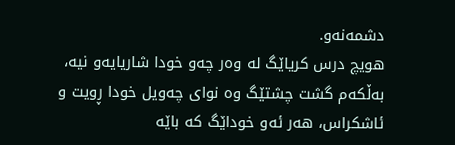دشمەنەو.
هویچ درس کریاێگ له وەر چەو خودا شاریایەو نیه، بەڵکەم گشت چشتێگ وه نوای چەویل خودا ڕویت و ئاشکراس، هەر ئەو خوداێگ که باێه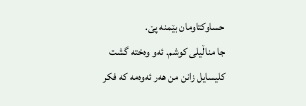حساوکتاومان بێمنه پێ.
جا مناڵیلی کوشم. ئەو وەخته گشت کلیسایل زانن من هەر ئەوەمه که فکر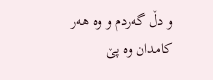و دڵ گەردم و وه هەر کامدان وه پێ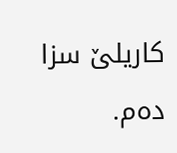کاریلێ سزا دەم.